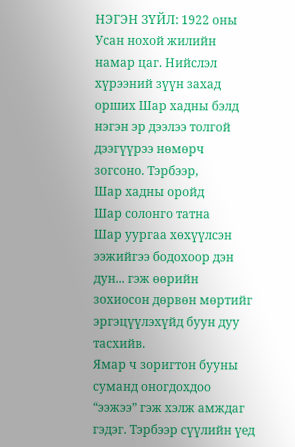НЭГЭН ЗҮЙЛ: 1922 оны Усан нохой жилийн намар цаг. Нийслэл хүрээний зүүн захад орших Шар хадны бэлд нэгэн эр дээлээ толгой дээгүүрээ нөмөрч зогсоно. Тэрбээр,
Шар хадны оройд
Шар солонго татна
Шар уургаа хөхүүлсэн ээжийгээ бодохоор дэн дун... гэж өөрийн зохиосон дөрвөн мөртийг эргэцүүлэхүйд буун дуу тасхийв.
Ямар ч зоригтон бууны суманд оногдохдоо “ээжээ” гэж хэлж амждаг гэдэг. Тэрбээр сүүлийн үед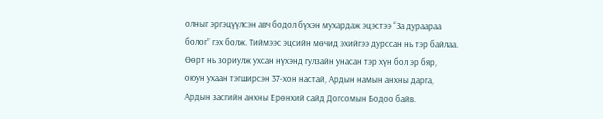олныг эргэцүүлсэн авч бодол бүхэн мухардаж эцэстээ “За дураараа болог” гэх болж. Тиймээс эцсийн мөчид эхийгээ дурссан нь тэр байлаа. Өөрт нь зориулж ухсан нүхэнд гулзайн унасан тэр хүн бол эр бяр, оюун ухаан тэгширсэн 37-хон настай, Ардын намын анхны дарга, Ардын засгийн анхны Ерөнхий сайд Догсомын Бодоо байв.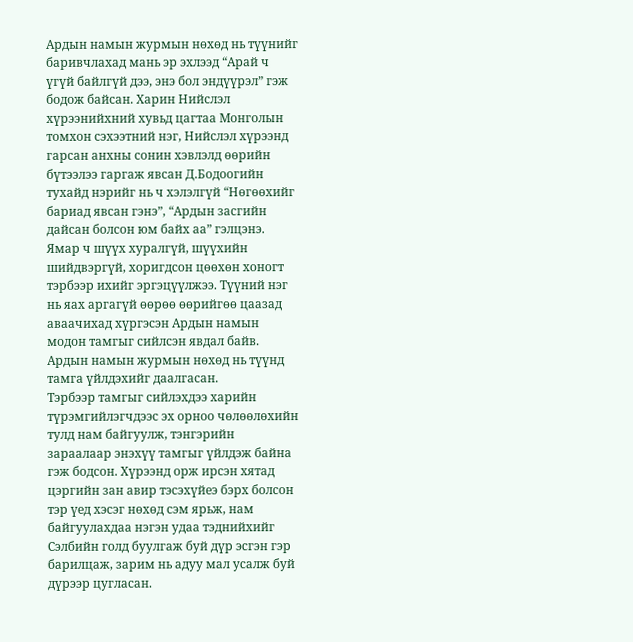Ардын намын журмын нөхөд нь түүнийг баривчлахад мань эр эхлээд “Арай ч үгүй байлгүй дээ, энэ бол эндүүрэл” гэж бодож байсан. Харин Нийслэл хүрээнийхний хувьд цагтаа Монголын томхон сэхээтний нэг, Нийслэл хүрээнд гарсан анхны сонин хэвлэлд өөрийн бүтээлээ гаргаж явсан Д.Бодоогийн тухайд нэрийг нь ч хэлэлгүй “Нөгөөхийг бариад явсан гэнэ”, “Ардын засгийн дайсан болсон юм байх аа” гэлцэнэ.
Ямар ч шүүх хуралгүй, шүүхийн шийдвэргүй, хоригдсон цөөхөн хоногт тэрбээр ихийг эргэцүүлжээ. Түүний нэг нь яах аргагүй өөрөө өөрийгөө цаазад аваачихад хүргэсэн Ардын намын модон тамгыг сийлсэн явдал байв. Ардын намын журмын нөхөд нь түүнд тамга үйлдэхийг даалгасан.
Тэрбээр тамгыг сийлэхдээ харийн түрэмгийлэгчдээс эх орноо чөлөөлөхийн тулд нам байгуулж, тэнгэрийн зараалаар энэхүү тамгыг үйлдэж байна гэж бодсон. Хүрээнд орж ирсэн хятад цэргийн зан авир тэсэхүйеэ бэрх болсон тэр үед хэсэг нөхөд сэм ярьж, нам байгуулахдаа нэгэн удаа тэднийхийг Сэлбийн голд буулгаж буй дүр эсгэн гэр барилцаж, зарим нь адуу мал усалж буй дүрээр цугласан.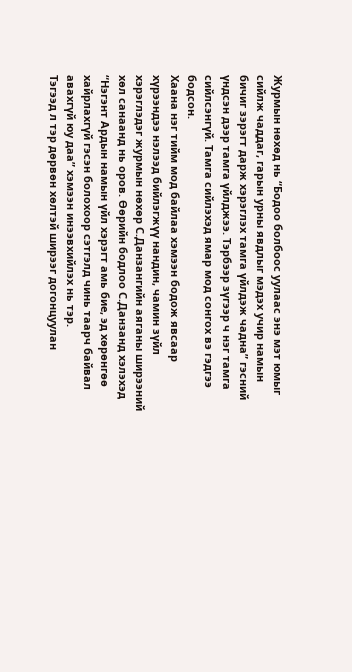Журмын нөхөд нь “Бодоо болбоос уулаас энэ мэт юмыг сийлж чаддаг, гарын урны явдлыг мэдэх учир намын бичиг зэрэгт дарж хэрэглэх тамга үйлдэж чадна” гэсний үндсэн дээр тамга үйлджээ. Тэрбээр зүгээр ч нэг тамга сийлсэнгүй. Тамга сийлэхэд ямар мод сонгох вэ гэдгээ бодсон.
Хаана нэг тийм мод байлаа хэмээн бодож явсаар хүрээндээ нэлээд бийлэгжүү нандин, чамин зүйл хэрэглэдэг журмын нөхөр С.Данзангийн аяганы ширээний хөл санаанд нь оров. Өөрийн бодлоо С.Данзанд хэлэхэд “Нэгэнт Ардын намын үйл хэрэгт амь бие, эд хөрөнгөө хайрлахгүй гэсэн болохоор сэтгэлд чинь таарч байвал авахгүй юу даа” хэмээн инээвхийлэх нь тэр.
Тэгээд л тэр дөрвөн хөлтэй ширээг догонцуулан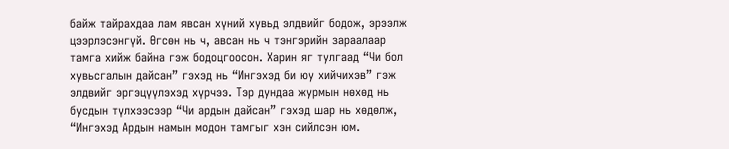байж тайрахдаа лам явсан хүний хувьд элдвийг бодож, эрээлж цээрлэсэнгүй. Өгсөн нь ч, авсан нь ч тэнгэрийн зараалаар тамга хийж байна гэж бодоцгоосон. Харин яг тулгаад “Чи бол хувьсгалын дайсан” гэхэд нь “Ингэхэд би юу хийчихэв” гэж элдвийг эргэцүүлэхэд хүрчээ. Тэр дундаа журмын нөхөд нь бусдын түлхээсээр “Чи ардын дайсан” гэхэд шар нь хөдөлж, “Ингэхэд Ардын намын модон тамгыг хэн сийлсэн юм.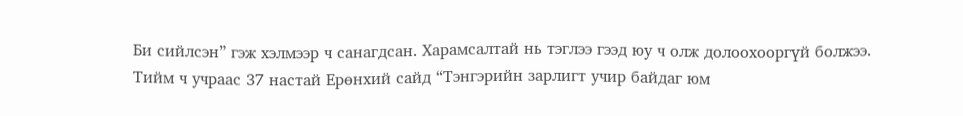Би сийлсэн” гэж хэлмээр ч санагдсан. Харамсалтай нь тэглээ гээд юу ч олж долоохооргүй болжээ. Тийм ч учраас 37 настай Ерөнхий сайд “Тэнгэрийн зарлигт учир байдаг юм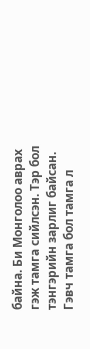байна. Би Монголоо аврах гэж тамга сийлсэн. Тэр бол тэнгэрийн зарлиг байсан. Гэвч тамга бол тамга л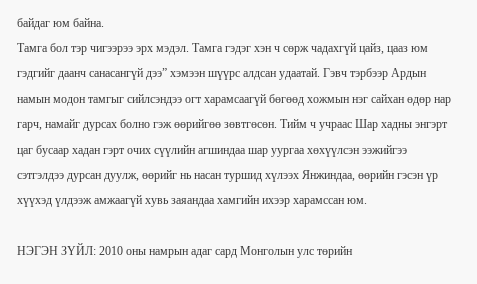байдаг юм байна.
Тамга бол тэр чигээрээ эрх мэдэл. Тамга гэдэг хэн ч сөрж чадахгүй цайз, цааз юм гэдгийг даанч санасангүй дээ” хэмээн шүүрс алдсан удаатай. Гэвч тэрбээр Ардын намын модон тамгыг сийлсэндээ огт харамсаагүй бөгөөд хожмын нэг сайхан өдөр нар гарч, намайг дурсах болно гэж өөрийгөө зөвтгөсөн. Тийм ч учраас Шар хадны энгэрт цаг бусаар хадан гэрт очих сүүлийн агшиндаа шар уургаа хөхүүлсэн ээжийгээ сэтгэлдээ дурсан дуулж, өөрийг нь насан туршид хүлээх Янжиндаа, өөрийн гэсэн үр хүүхэд үлдээж амжаагүй хувь заяандаа хамгийн ихээр харамссан юм.

НЭГЭН ЗҮЙЛ: 2010 оны намрын адаг сард Монголын улс төрийн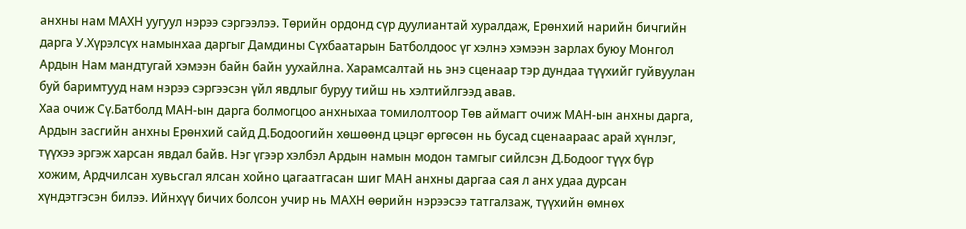анхны нам МАХН уугуул нэрээ сэргээлээ. Төрийн ордонд сүр дуулиантай хуралдаж, Ерөнхий нарийн бичгийн дарга У.Хүрэлсүх намынхаа даргыг Дамдины Сүхбаатарын Батболдоос үг хэлнэ хэмээн зарлах буюу Монгол Ардын Нам мандтугай хэмээн байн байн уухайлна. Харамсалтай нь энэ сценаар тэр дундаа түүхийг гуйвуулан буй баримтууд нам нэрээ сэргээсэн үйл явдлыг буруу тийш нь хэлтийлгээд авав.
Хаа очиж Сү.Батболд МАН-ын дарга болмогцоо анхныхаа томилолтоор Төв аймагт очиж МАН-ын анхны дарга, Ардын засгийн анхны Ерөнхий сайд Д.Бодоогийн хөшөөнд цэцэг өргөсөн нь бусад сценаараас арай хүнлэг, түүхээ эргэж харсан явдал байв. Нэг үгээр хэлбэл Ардын намын модон тамгыг сийлсэн Д.Бодоог түүх бүр хожим, Ардчилсан хувьсгал ялсан хойно цагаатгасан шиг МАН анхны даргаа сая л анх удаа дурсан хүндэтгэсэн билээ. Ийнхүү бичих болсон учир нь МАХН өөрийн нэрээсээ татгалзаж, түүхийн өмнөх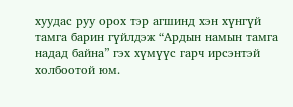хуудас руу орох тэр агшинд хэн хүнгүй тамга барин гүйлдэж “Ардын намын тамга надад байна” гэх хүмүүс гарч ирсэнтэй холбоотой юм.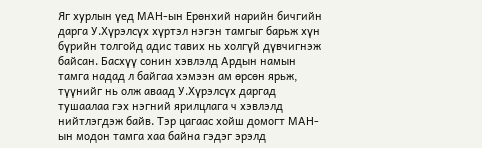Яг хурлын үед МАН-ын Ерөнхий нарийн бичгийн дарга У.Хүрэлсүх хүртэл нэгэн тамгыг барьж хүн бүрийн толгойд адис тавих нь холгүй дүвчигнэж байсан. Басхүү сонин хэвлэлд Ардын намын тамга надад л байгаа хэмээн ам өрсөн ярьж, түүнийг нь олж аваад У.Хүрэлсүх даргад тушаалаа гэх нэгний ярилцлага ч хэвлэлд нийтлэгдэж байв. Тэр цагаас хойш домогт МАН-ын модон тамга хаа байна гэдэг эрэлд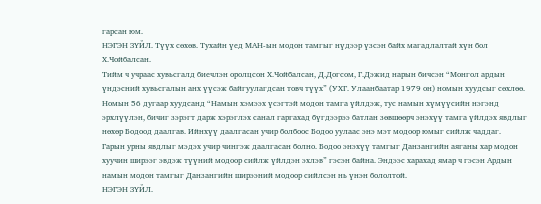гарсан юм.
НЭГЭН ЗҮЙЛ. Түүх сөхөв. Тухайн үед МАН-ын модон тамгыг нүдээр үзсэн байх магадлалтай хүн бол Х.Чойбалсан.
Тийм ч учраас хувьсгалд биечлэн оролцсон Х.Чойбалсан, Д.Догсом, Г.Дэжид нарын бичсэн “Монгол ардын үндэсний хувьсгалын анх үүсэж байгуулагдсан товч түүх” (УХГ. Улаанбаатар 1979 он) номын хуудсыг сөхлөө. Номын 56 дугаар хуудсанд “Намын хэмээх үсэгтэй модон тамга үйлдэж, тус намын хүмүүсийн нэгэнд эрхлүүлэн, бичиг зэрэгт дарж хэрэглэх санал гаргахад бүгдээрээ батлан зөвшөөрч энэхүү тамга үйлдэх явдлыг нөхөр Бодоод даалгав. Ийнхүү даалгасан учир болбоос Бодоо уулаас энэ мэт модоор юмыг сийлж чаддаг.
Гарын урны явдлыг мэдэх учир чингэж даалгасан болно. Бодоо энэхүү тамгыг Данзангийн аяганы хар модон хуучин ширээг эвдэж түүний модоор сийлж үйлдэн эхлэв” гэсэн байна. Эндээс харахад ямар ч гэсэн Ардын намын модон тамгыг Данзангийн ширээний модоор сийлсэн нь үнэн бололтой.
НЭГЭН ЗҮЙЛ.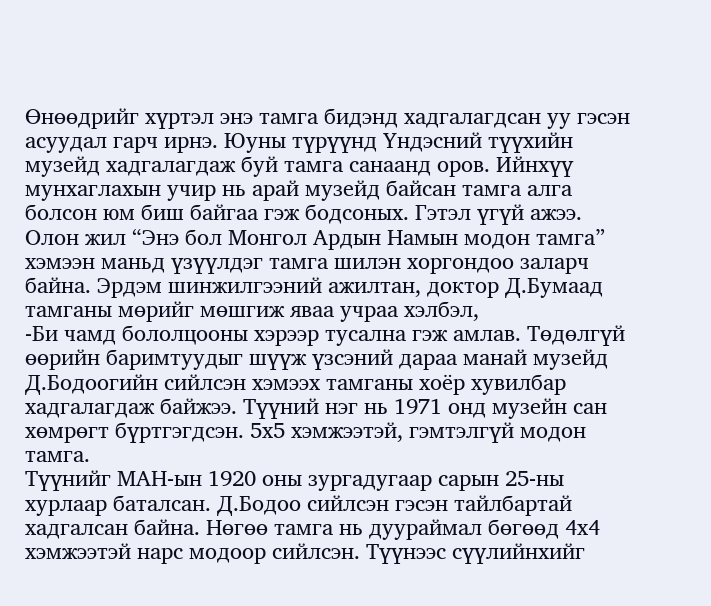Өнөөдрийг хүртэл энэ тамга бидэнд хадгалагдсан уу гэсэн асуудал гарч ирнэ. Юуны түрүүнд Үндэсний түүхийн музейд хадгалагдаж буй тамга санаанд оров. Ийнхүү мунхаглахын учир нь арай музейд байсан тамга алга болсон юм биш байгаа гэж бодсоных. Гэтэл үгүй ажээ. Олон жил “Энэ бол Монгол Ардын Намын модон тамга” хэмээн маньд үзүүлдэг тамга шилэн хоргондоо заларч байна. Эрдэм шинжилгээний ажилтан, доктор Д.Бумаад тамганы мөрийг мөшгиж яваа учраа хэлбэл,
-Би чамд бололцооны хэрээр тусална гэж амлав. Төдөлгүй өөрийн баримтуудыг шүүж үзсэний дараа манай музейд Д.Бодоогийн сийлсэн хэмээх тамганы хоёр хувилбар хадгалагдаж байжээ. Түүний нэг нь 1971 онд музейн сан хөмрөгт бүртгэгдсэн. 5х5 хэмжээтэй, гэмтэлгүй модон тамга.
Түүнийг МАН-ын 1920 оны зургадугаар сарын 25-ны хурлаар баталсан. Д.Бодоо сийлсэн гэсэн тайлбартай хадгалсан байна. Нөгөө тамга нь дуураймал бөгөөд 4х4 хэмжээтэй нарс модоор сийлсэн. Түүнээс сүүлийнхийг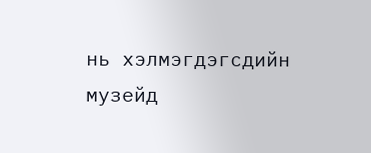нь хэлмэгдэгсдийн музейд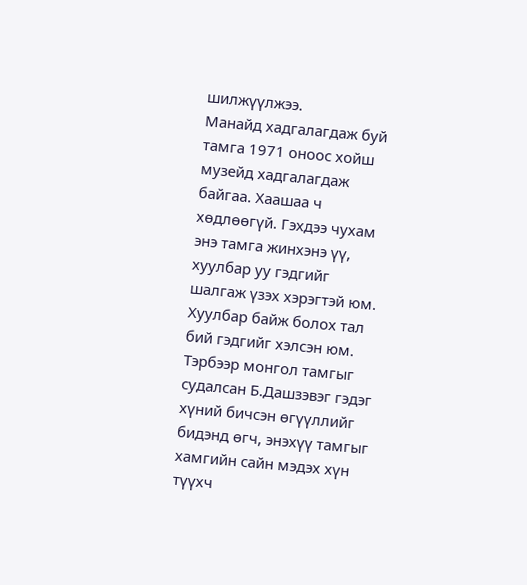шилжүүлжээ.
Манайд хадгалагдаж буй тамга 1971 оноос хойш музейд хадгалагдаж байгаа. Хаашаа ч хөдлөөгүй. Гэхдээ чухам энэ тамга жинхэнэ үү, хуулбар уу гэдгийг шалгаж үзэх хэрэгтэй юм. Хуулбар байж болох тал бий гэдгийг хэлсэн юм. Тэрбээр монгол тамгыг судалсан Б.Дашзэвэг гэдэг хүний бичсэн өгүүллийг бидэнд өгч, энэхүү тамгыг хамгийн сайн мэдэх хүн түүхч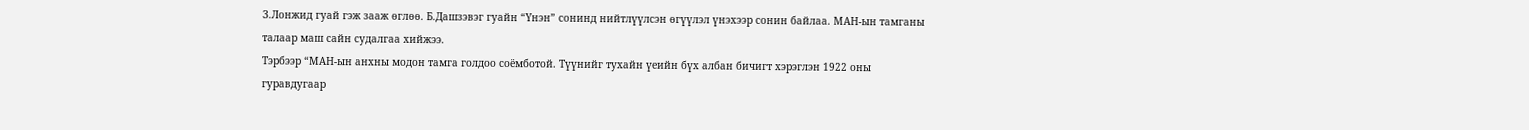З.Лонжид гуай гэж зааж өглөө. Б.Дашзэвэг гуайн “Үнэн” сонинд нийтлүүлсэн өгүүлэл үнэхээр сонин байлаа. МАН-ын тамганы талаар маш сайн судалгаа хийжээ.
Тэрбээр “МАН-ын анхны модон тамга голдоо соёмботой. Түүнийг тухайн үеийн бүх албан бичигт хэрэглэн 1922 оны гуравдугаар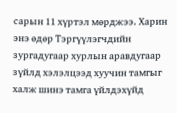сарын 11 хүртэл мөрджээ. Харин энэ өдөр Тэргүүлэгчдийн зургадугаар хурлын аравдугаар зүйлд хэлэлцээд хуучин тамгыг халж шинэ тамга үйлдэхүйд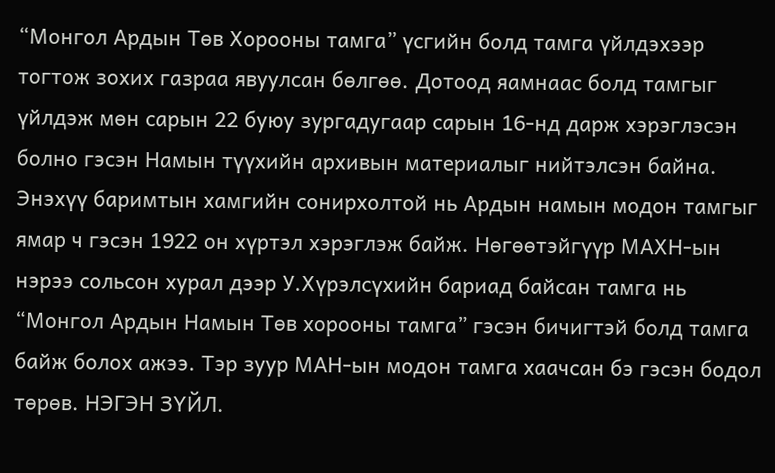“Монгол Ардын Төв Хорооны тамга” үсгийн болд тамга үйлдэхээр тогтож зохих газраа явуулсан бөлгөө. Дотоод яамнаас болд тамгыг үйлдэж мөн сарын 22 буюу зургадугаар сарын 16-нд дарж хэрэглэсэн болно гэсэн Намын түүхийн архивын материалыг нийтэлсэн байна.
Энэхүү баримтын хамгийн сонирхолтой нь Ардын намын модон тамгыг ямар ч гэсэн 1922 он хүртэл хэрэглэж байж. Нөгөөтэйгүүр МАХН-ын нэрээ сольсон хурал дээр У.Хүрэлсүхийн бариад байсан тамга нь “Монгол Ардын Намын Төв хорооны тамга” гэсэн бичигтэй болд тамга байж болох ажээ. Тэр зуур МАН-ын модон тамга хаачсан бэ гэсэн бодол төрөв. НЭГЭН ЗҮЙЛ.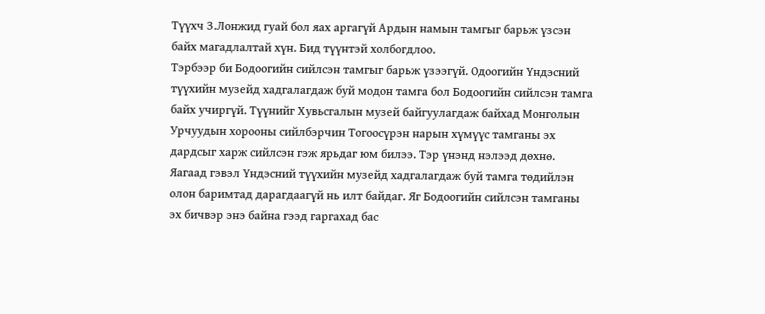Түүхч З.Лонжид гуай бол яах аргагүй Ардын намын тамгыг барьж үзсэн байх магадлалтай хүн. Бид түүнтэй холбогдлоо.
Тэрбээр би Бодоогийн сийлсэн тамгыг барьж үзээгүй. Одоогийн Үндэсний түүхийн музейд хадгалагдаж буй модон тамга бол Бодоогийн сийлсэн тамга байх учиргүй. Түүнийг Хувьсгалын музей байгуулагдаж байхад Монголын Урчуудын хорооны сийлбэрчин Тогоосүрэн нарын хүмүүс тамганы эх дардсыг харж сийлсэн гэж ярьдаг юм билээ. Тэр үнэнд нэлээд дөхнө.
Яагаад гэвэл Үндэсний түүхийн музейд хадгалагдаж буй тамга төдийлэн олон баримтад дарагдаагүй нь илт байдаг. Яг Бодоогийн сийлсэн тамганы эх бичвэр энэ байна гээд гаргахад бас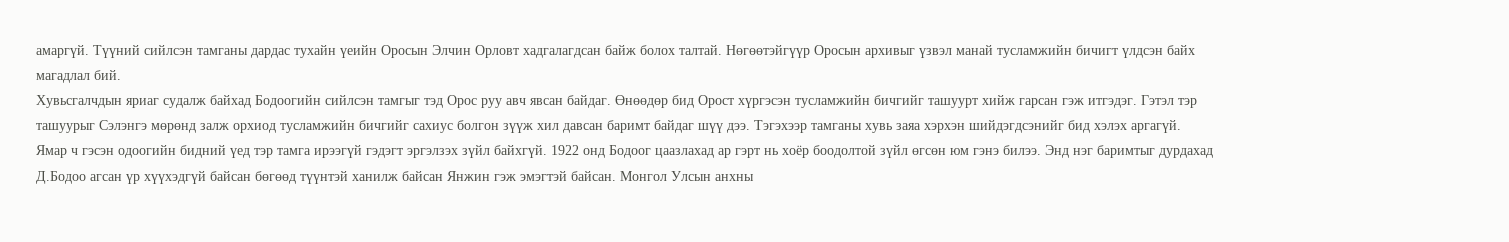амаргүй. Түүний сийлсэн тамганы дардас тухайн үеийн Оросын Элчин Орловт хадгалагдсан байж болох талтай. Нөгөөтэйгүүр Оросын архивыг үзвэл манай тусламжийн бичигт үлдсэн байх магадлал бий.
Хувьсгалчдын яриаг судалж байхад Бодоогийн сийлсэн тамгыг тэд Орос руу авч явсан байдаг. Өнөөдөр бид Орост хүргэсэн тусламжийн бичгийг ташуурт хийж гарсан гэж итгэдэг. Гэтэл тэр ташуурыг Сэлэнгэ мөрөнд залж орхиод тусламжийн бичгийг сахиус болгон зүүж хил давсан баримт байдаг шүү дээ. Тэгэхээр тамганы хувь заяа хэрхэн шийдэгдсэнийг бид хэлэх аргагүй.
Ямар ч гэсэн одоогийн бидний үед тэр тамга ирээгүй гэдэгт эргэлзэх зүйл байхгүй. 1922 онд Бодоог цаазлахад ар гэрт нь хоёр боодолтой зүйл өгсөн юм гэнэ билээ. Энд нэг баримтыг дурдахад Д.Бодоо агсан үр хүүхэдгүй байсан бөгөөд түүнтэй ханилж байсан Янжин гэж эмэгтэй байсан. Монгол Улсын анхны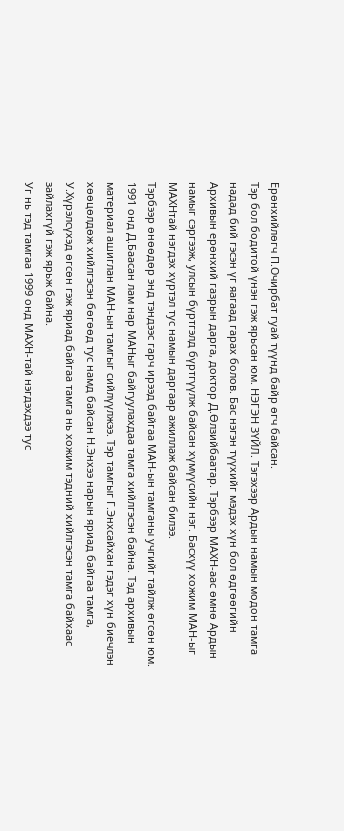Ерөнхийлөгч П.Очирбат гуай түүнд байр өгч байсан.
Тэр бол бодитой үнэн гэж ярьсан юм. НЭГЭН ЗҮЙЛ. Тэгэхээр Ардын намын модон тамга надад бий гэсэн үг яагаад гарах болов. Бас нэгэн түүхийг мэдэх хүн бол өдгөөгийн Архивын ерөнхий газрын дарга, доктор Д.Өлзийбаатар. Тэрбээр МАХН-аас өмнө Ардын намыг сэргээж, улсын бүртгэлд бүртгүүлж байсан хүмүүсийн нэг. Басхүү хожим МАН-ыг МАХНтай нэгдэх хүртэл тус намын даргаар ажиллаж байсан билээ.
Тэрбээр өнөөдөр энд тэндээс гарч ирээд байгаа МАН-ын тамганы учгийг тайлж өгсөн юм. 1991 онд Д.Баасан лам нар МАНыг байгуулахдаа тамга хийлгэсэн байна. Тэд архивын материал ашиглан МАН-ын тамгыг сийлүүлжээ. Тэр тамгыг Г.Энхсайхан гэдэг хүн биечлэн хөөцөлдөж хийлгэсэн бөгөөд тус намд байсан Н.Энхээ нарын яриад байгаа тамга, У.Хүрэлсүхэд өгсөн гэж яриад байгаа тамга нь хожим тэдний хийлгэсэн тамга байхаас зайлахгүй гэж ярьж байна.
Уг нь тэд тамгаа 1999 онд МАХН-тай нэгдэхдээ тус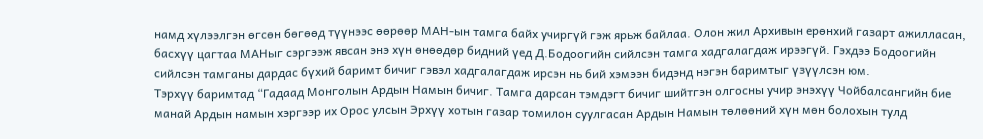намд хүлээлгэн өгсөн бөгөөд түүнээс өөрөөр МАН-ын тамга байх учиргүй гэж ярьж байлаа. Олон жил Архивын ерөнхий газарт ажилласан, басхүү цагтаа МАНыг сэргээж явсан энэ хүн өнөөдөр бидний үед Д.Бодоогийн сийлсэн тамга хадгалагдаж ирээгүй. Гэхдээ Бодоогийн сийлсэн тамганы дардас бүхий баримт бичиг гэвэл хадгалагдаж ирсэн нь бий хэмээн бидэнд нэгэн баримтыг үзүүлсэн юм.
Тэрхүү баримтад “Гадаад Монголын Ардын Намын бичиг. Тамга дарсан тэмдэгт бичиг шийтгэн олгосны учир энэхүү Чойбалсангийн бие манай Ардын намын хэргээр их Орос улсын Эрхүү хотын газар томилон суулгасан Ардын Намын төлөөний хүн мөн болохын тулд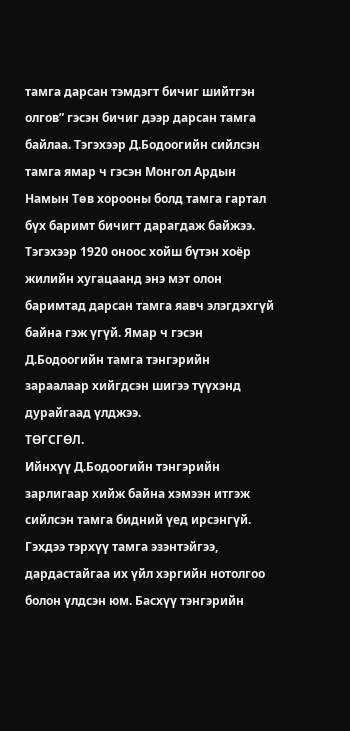тамга дарсан тэмдэгт бичиг шийтгэн олгов” гэсэн бичиг дээр дарсан тамга байлаа. Тэгэхээр Д.Бодоогийн сийлсэн тамга ямар ч гэсэн Монгол Ардын Намын Төв хорооны болд тамга гартал бүх баримт бичигт дарагдаж байжээ. Тэгэхээр 1920 оноос хойш бүтэн хоёр жилийн хугацаанд энэ мэт олон баримтад дарсан тамга яавч элэгдэхгүй байна гэж үгүй. Ямар ч гэсэн Д.Бодоогийн тамга тэнгэрийн зараалаар хийгдсэн шигээ түүхэнд дурайгаад үлджээ.
ТӨГСГӨЛ.
Ийнхүү Д.Бодоогийн тэнгэрийн зарлигаар хийж байна хэмээн итгэж сийлсэн тамга бидний үед ирсэнгүй. Гэхдээ тэрхүү тамга эзэнтэйгээ, дардастайгаа их үйл хэргийн нотолгоо болон үлдсэн юм. Басхүү тэнгэрийн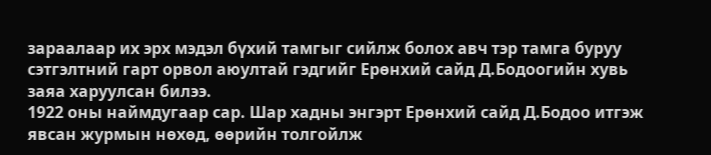зараалаар их эрх мэдэл бүхий тамгыг сийлж болох авч тэр тамга буруу сэтгэлтний гарт орвол аюултай гэдгийг Ерөнхий сайд Д.Бодоогийн хувь заяа харуулсан билээ.
1922 оны наймдугаар сар. Шар хадны энгэрт Ерөнхий сайд Д.Бодоо итгэж явсан журмын нөхөд, өөрийн толгойлж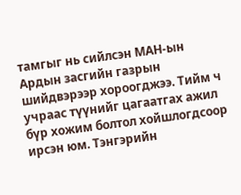тамгыг нь сийлсэн МАН-ын Ардын засгийн газрын шийдвэрээр хороогджээ. Тийм ч учраас түүнийг цагаатгах ажил бүр хожим болтол хойшлогдсоор ирсэн юм. Тэнгэрийн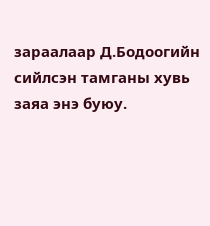зараалаар Д.Бодоогийн сийлсэн тамганы хувь заяа энэ буюу.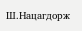Ш.Нацагдорж